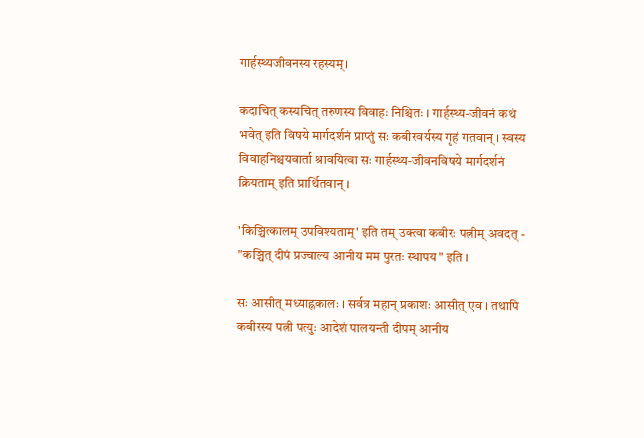गार्हस्थ्यजीवनस्य रहस्यम्।

कदाचित् कस्यचित् तरुणस्य विवाहः निश्चितः । गार्हस्थ्य-जीवनं कथं भवेत् इति विषये मार्गदर्शनं प्राप्तुं सः कबीरवर्यस्य गृहं गतवान् । स्वस्य विवाहनिश्चयवार्ता श्रावयित्वा सः गार्हस्थ्य-जीवनविषये मार्गदर्शनं क्रियताम् इति प्रार्थितवान् ।

'किञ्चित्कालम् उपविश्यताम्' इति तम् उक्त्वा कबीरः पत्नीम् अवदत् - "कञ्चित् दीपं प्रज्वाल्य आनीय मम पुरतः स्थापय" इति ।

सः आसीत् मध्याह्नकालः । सर्वत्र महान् प्रकाशः आसीत् एव । तथापि कबीरस्य पत्नी पत्युः आदेशं पालयन्ती दीपम् आनीय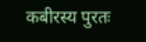कबीरस्य पुरतः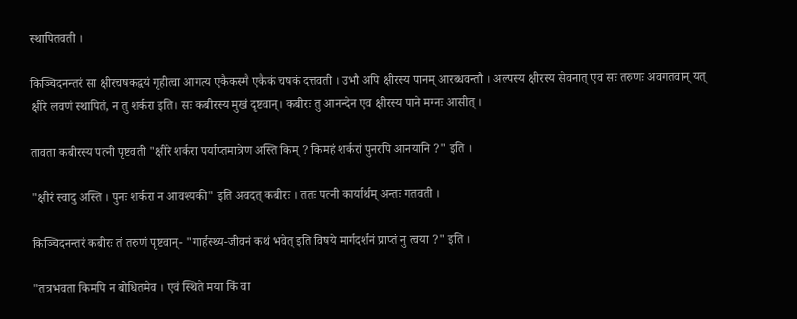स्थापितवती ।

किञ्चिदनन्तरं सा क्षीरचषकद्वयं गृहीत्वा आगत्य एकैकस्मै एकैकं चषकं दत्तवती । उभौ अपि क्षीरस्य पानम् आरब्धवन्तौ । अल्पस्य क्षीरस्य सेवनात् एव सः तरुणः अवगतवान् यत् क्षीरे लवणं स्थापितं, न तु शर्करा इति। सः कबीरस्य मुखं दृष्टवान्। कबीरः तु आनन्देन एव क्षीरस्य पाने मग्नः आसीत् ।

तावता कबीरस्य पत्नी पृष्टवती "क्षीरे शर्करा पर्याप्तमात्रेण अस्ति किम् ? किमहं शर्करां पुनरपि आनयानि ?" इति ।

"क्षीरं स्वादु अस्ति । पुनः शर्करा न आवश्यकी" इति अवदत् कबीरः । ततः पत्नी कार्यार्थम् अन्तः गतवती ।

किञ्चिदनन्तरं कबीरः तं तरुणं पृष्टवान्- "गार्हस्थ्य-जीवनं कथं भवेत् इति विषये मार्गदर्शनं प्राप्तं नु त्वया ?" इति ।

"तत्रभवता किमपि न बोधितमेव । एवं स्थिते मया किं वा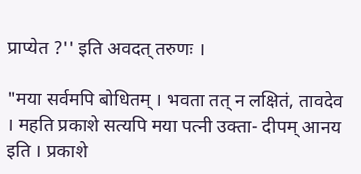प्राप्येत ?'' इति अवदत् तरुणः ।

"मया सर्वमपि बोधितम् । भवता तत् न लक्षितं, तावदेव । महति प्रकाशे सत्यपि मया पत्नी उक्ता- दीपम् आनय इति । प्रकाशे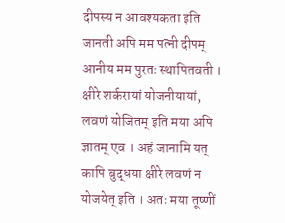दीपस्य न आवश्यकता इति जानती अपि मम पत्नी दीपम् आनीय मम पुरतः स्थापितवती । क्षीरे शर्करायां योजनीयायां, लवणं योजितम् इति मया अपि ज्ञातम् एव । अहं जानामि यत् कापि बुद्धया क्षीरे लवणं न योजयेत् इति । अतः मया तूष्णीं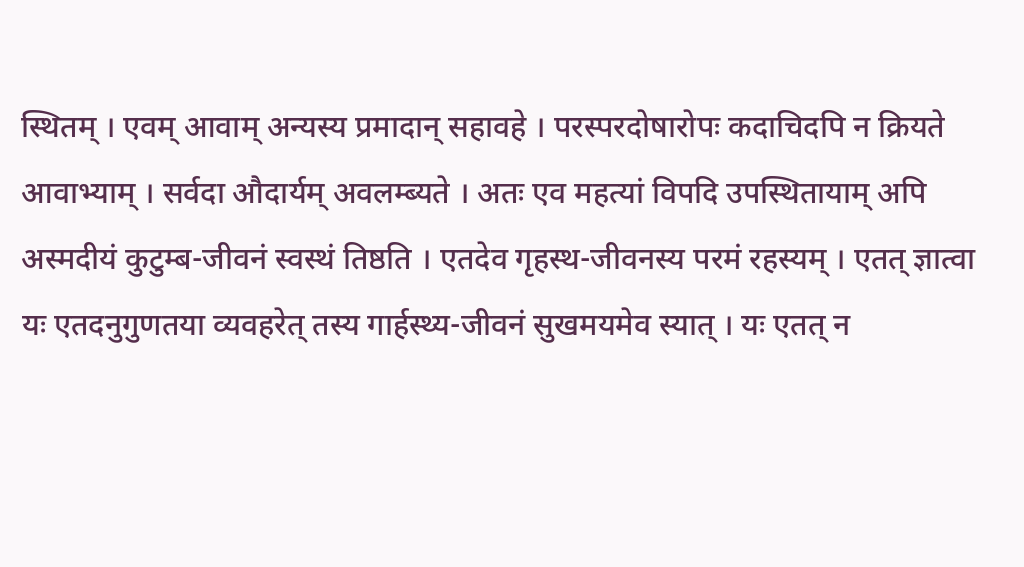स्थितम् । एवम् आवाम् अन्यस्य प्रमादान् सहावहे । परस्परदोषारोपः कदाचिदपि न क्रियते आवाभ्याम् । सर्वदा औदार्यम् अवलम्ब्यते । अतः एव महत्यां विपदि उपस्थितायाम् अपि अस्मदीयं कुटुम्ब-जीवनं स्वस्थं तिष्ठति । एतदेव गृहस्थ-जीवनस्य परमं रहस्यम् । एतत् ज्ञात्वा यः एतदनुगुणतया व्यवहरेत् तस्य गार्हस्थ्य-जीवनं सुखमयमेव स्यात् । यः एतत् न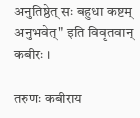अनुतिष्ठेत् सः बहुधा कष्टम् अनुभवेत्" इति विवृतवान् कबीरः ।

तरुणः कबीराय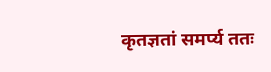कृतज्ञतां समर्प्य ततः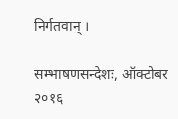निर्गतवान् ।

सम्भाषणसन्देशः, ऑक्टोबर २०१६